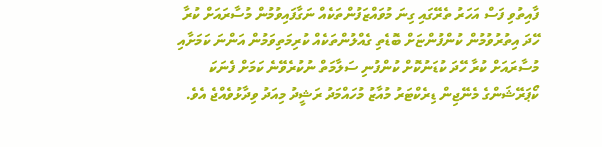ފާއިތުވި ފަސް އަހަރު ތެރޭގައި ގިނަ މުވައްޒަފުންތަކެއް ނަގާފައިވުމުން މުސާރައަށް ކުރާ ހޭދަ އިތުރުވުމުން ކުންފުންޏަށް ބޮޑެތި ގެއްލުންތަކެއް ކުރިމަތިވަމުން އަންނަ ކަމަށާއި މުސާރައަށް ކުރާ ހޭދަ ކުޑަނުކޮށް ކުންފުނި ސަލާމަތް ނުކުރެވޭނެ ކަމަށް ފެނަކަ ކޯޕަރޭޝަންގެ މެނޭޖިން ޑިރެކްޓަރު މުއާޒު މުހައްމަދު ރަޝީދު މިއަދު ވިދާޅުވެއްޖެ އެވެ.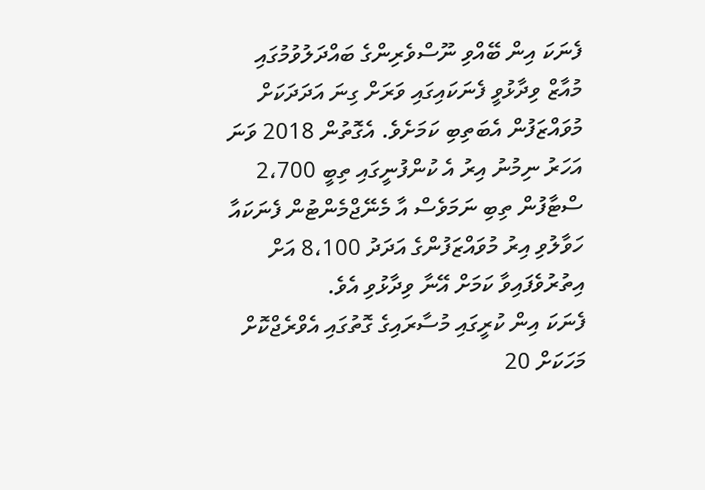ފެނަކަ އިން ބޭއްވި ނޫސްވެރިންގެ ބައްދަލުވުމުގައި މުއާޒް ވިދާޅުވީ ފެނަކައިގައި ވަރަށް ގިނަ އަދަދަކަށް މުވައްޒަފުން އެބަތިބި ކަމަށެވެ. އެގޮތުން 2018 ވަނަ އަހަރު ނިމުނު އިރު އެ ކުންފުނީގައި ތިބީ 2،700 ސްޓާފުން ތިބި ނަމަވެސް އާ މެނޭޖްމެންޓުން ފެނަކައާ ހަވާލުވި އިރު މުވައްޒަފުންގެ އަދަދު 8،100 އަށް އިތުރުވެފައިވާ ކަމަށް އޭނާ ވިދާޅުވި އެވެ.
ފެނަކަ އިން ކުރީގައި މުސާރައިގެ ގޮތުގައި އެވްރެޖްކޮށް މަހަކަށް 20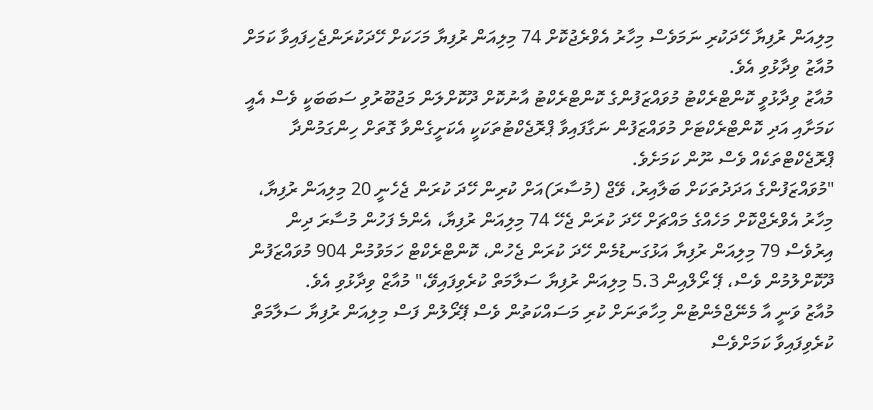މިލިއަން ރުފިޔާ ހޭދަކުރި ނަމަވެސް މިހާރު އެވްރެޖުކޮށް 74 މިލިއަން ރުފިޔާ މަހަކަށް ހޭދަކުރަންޖެހިފައިވާ ކަމަށް މުއާޒު ވިދާޅުވި އެވެ.
މުއާޒު ވިދާޅުވީ ކޮންޓްރެކްޓު މުވައްޒަފުންގެ ކޮންޓްރެކްޓު އާނުކޮށް ދޫކޮށްލަން މަޖުބޫރުވި ސަބަބަކީ ވެސް އެއީ ކަމަށާއި އަދި ކޮންޓްރެކްޓަށް މުވައްޒަފުން ނަގާފައިވާ ޕްރޮޖެކްޓުތަކަކީ އެކަށީގެންވާ ގޮތަށް ހިންގަމުންދާ ޕްރޮޖެކްޓްތަކެއް ވެސް ނޫން ކަމަށެވެ.
"މުވައްޒަފުންގެ އަދަދުތަކަށް ބަލާއިރު، ވޭޖް (މުސާރަ)އަށް ކުރިން ހޭދަ ކުރަން ޖެހެނީ 20 މިލިއަން ރުފިޔާ، މިހާރު އެވްރެޖްކޮށް މަހެއްގެ މައްޗަށް ހޭދަ ކުރަން ޖެހޭ 74 މިލިއަން ރުފިޔާ، އެންމެ ފަހުން މުސާރަ ދިން އިރުވެސް 79 މިލިއަން ރުފިޔާ އަޅުގަނޑުމެން ހޭދަ ކުރަން ޖެހުން، ކޮންޓްރެކްޓް ހަމަވުމުން 904 މުވައްޒަފުން ދޫކޮށްލުމުން ވެސް، ޕޭ ރޯލްއިން 5.3 މިލިއަން ރުފިޔާ ސަލާމަތް ކުރެވިފައިވޭ،" މުއާޒް ވިދާޅުވި އެވެ.
މުއާޒު ވަނީ އާ މެނޭޖްމެންޓުން މިހާތަނަށް ކުރި މަސައްކަތުން ވެސް ޕޭރޯލުން ފަސް މިލިއަން ރުފިޔާ ސަލާމަތް ކުރެވިފައިވާ ކަމަށްވެސް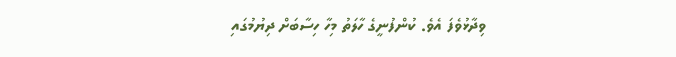ވިދާޅުވެފަ އެވެ. ކުންފުނީގެ ހާލަތު މިހާ ހިސާބަށް ދިޔުމުގައި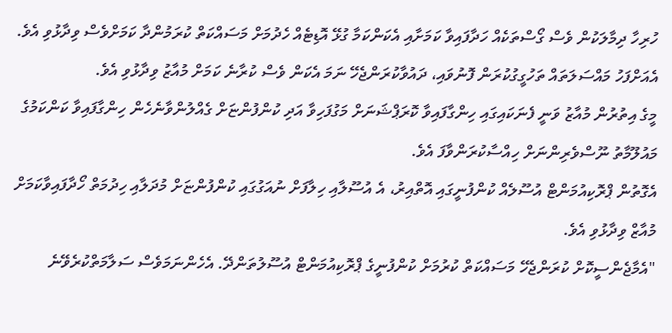ހުރިހާ ދިމާލަކުން ވެސް ގޯސްތަކެއް ހަދާފައިވާ ކަމަށާއި އެކަންކަމާ ގުޅޭ އޮޑިޓެއް ހެދުމަށް މަސައްކަތް ކުރަމުންދާ ކަމަށްވެސް ވިދާޅުވި އެވެ. އެއަށްފަހު މައްސަލަތައް ތަހުގީގުކުރަން ފޮނުވައި، ދައުވާކުރަންޖެހޭ ނަމަ އެކަން ވެސް ކުރާނެ ކަމަށް މުއާޒު ވިދާޅުވި އެވެ.
މީގެ އިތުރުން މުއާޒު ވަނީ ފެނަކައިގައި ހިންގާފައިވާ ކޮރަޕްޝަނަށް މަގުފަހިވާ އަދި ކުންފުންޏަށް ގެއްލުންވާނެހެން ހިންގާފައިވާ ކަންކަމުގެ މައުލޫމާތު ނޫސްވެރިންނަށް ހިއްސާކުރަންވާފަ އެވެ.
އެގޮތުން ޕްރޮކިއުމަންޓް އުސޫލެއް ކުންފުނީގައި އޮތްއިރު، އެ އުސޫލާއި ހިލާފަށް ނުއަގުގައި ކުންފުންޏަށް މުދަލާއި ހިދުމަތް ހޯދާފައިވާކަމަށް މުއާޒް ވިދާޅުވި އެވެ.
"އެމާޖެންސީކޮށް ކުރަންޖެހޭ މަސައްކަތް ކުރުމަށް ކުންފުނީގެ ޕްރޮކިއުމަންޓް އުސޫލުތަންދޭ. އެހެންނަމަވެސް ސަލާމަތްކުރެވޭނެ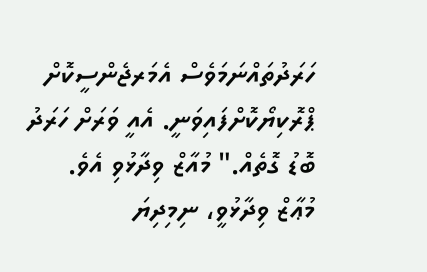ހަރަދުތައްނަމަވެސް އެމަރޖެންސީކޮށް ޕްރޮކިޔޯކޮށްފައިވަނީ. އެއީ ވަރަށް ހަރަދު ބޮޑު ގޮތެއް." މުއާޒް ވިދާޅުވި އެވެ.
މުޢާޒް ވިދާޅުވީ، ނިމިދިޔަ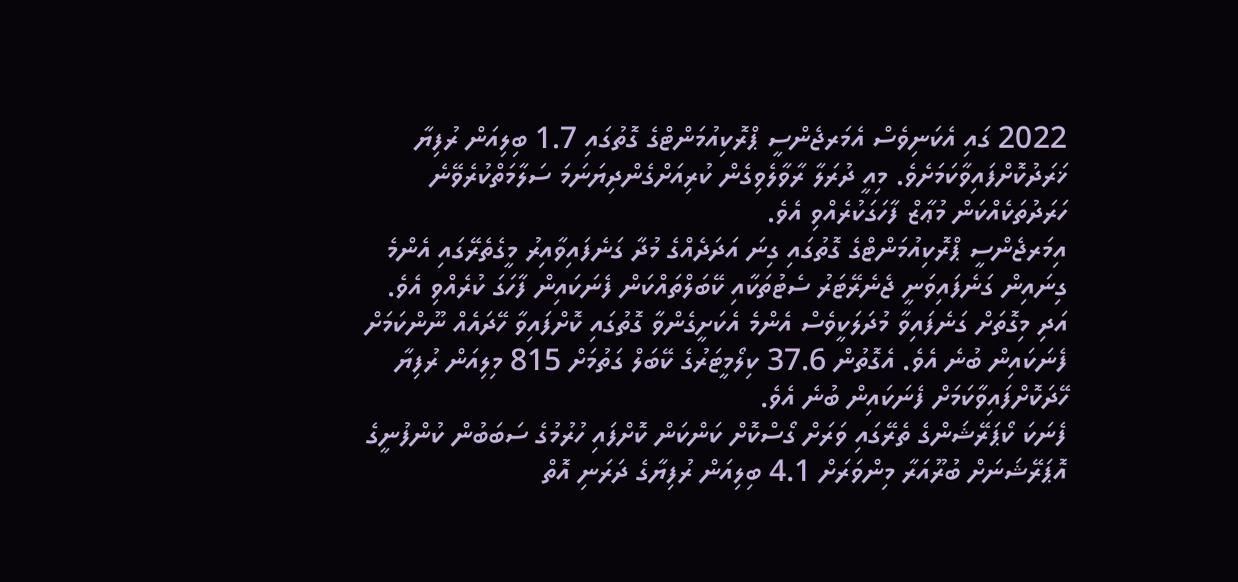2022 ގައި އެކަނިވެސް އެމަރޖެންސީ ޕްރޮކިއުމަންޓްގެ ގޮތުގައި 1.7 ބިލިއަން ރުފިޔާ ޚަރަދުކޮށްފައިވާކަމަށެވެ. މިއީ ދުރަލާ ރާވާލެވިގެން ކުރިއަށްގެންދިޔަނަމަ ސަލާމަތްކުރެވޭނެ ހަރަދުތަކެއްކަން މުޢާޒް ފާހަގަކުރެއްވި އެވެ.
އިމަރޖެންސީ ޕްރޮކިއުމަންޓްގެ ގޮތުގައި ގިނަ އަދަދެއްގެ މުދާ ގަނެފައިވާއިރު މީގެތެރޭގައި އެންމެ ގިނައިން ގަނެފައިވަނީ ޖެނެރޭޓަރު ސެޓުތަކާއި ކޭބަލްތައްކަން ފެނަކައިން ފާހަގަ ކުރެއްވި އެވެ. އަދި މިގޮތަށް ގަނެފައިވާ މުދަލަކީވެސް އެންމެ އެކަށީގެންވާ ގޮތުގައި ކޮށްފައިވާ ހޭދައެއް ނޫންކަމަށް ފެނަކައިން ބުނެ އެވެ. އެގޮތުން 37.6 ކިލޯމީޓަރުގެ ކޭބަލް ގަތުމަށް 815 މިލިއަން ރުފިޔާ ހޭދަކޮށްފައިވާކަމަށް ފެނަކައިން ބުނެ އެވެ.
ފެނަކަ ކޯޕަރޭޝަންގެ ތެރޭގައި ވަރަށް ގޯސްކޮށް ކަންކަން ކޮށްފައި ހުރުމުގެ ސަބަބުން ކުންފުނީގެ އޮޕަރޭޝަނަށް ބުރޫއަރާ މިންވަރަށް 4.1 ބިލިއަން ރުފިޔާގެ ދަރަނި އޮތް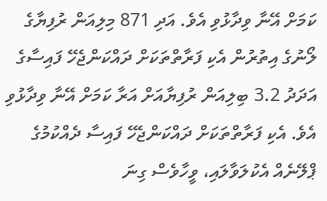ކަމަށް އޭނާ ވިދާޅުވި އެވެ. އަދި 871 މިލިއަން ރުފިޔާގެ ލޯނުގެ އިތުރުން އެކި ފަރާތްތަކަށް ދައްކަންޖެހޭ ފައިސާގެ އަދަދު 3.2 ބިލިއަން ރުފިޔާއަށް އަރާ ކަމަށް އޭނާ ވިދާޅުވި އެވެ. އެކި ފަރާތްތަކަށް ދައްކަންޖެހޭ ފައިސާ ދެއްކުމުގެ ޕްލޭނެއް އެކުލަވާލައި، ވީހާވެސް ގިނަ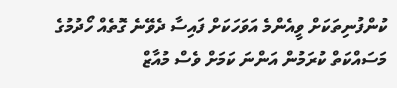ކުންފުނިތަކަށް ވީއެންމެ އަވަހަކަށް ފައިސާ ދެވޭނެ ގޮތެއް ހޯދުމުގެ މަސައްކަތް ކުރަމުން އަންނަ ކަމަށް ވެސް މުއާޒް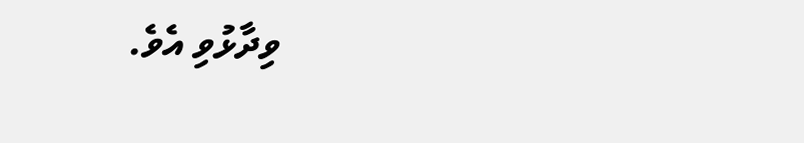ވިދާޅުވި އެވެ.